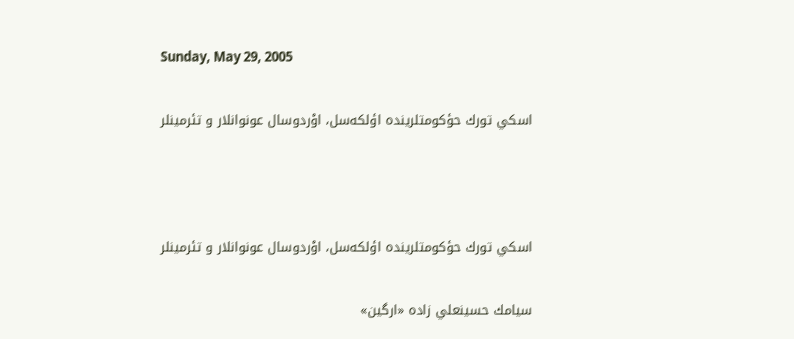Sunday, May 29, 2005

اسكي تورك حؤكومتلرينده اؤلكه‌سل، اوْردوسال عونوانلار و تئرمينلر



اسكي تورك حؤكومتلرينده اؤلكه‌سل، اوْردوسال عونوانلار و تئرمينلر

سيامك حسينعلي زاده «ارگين»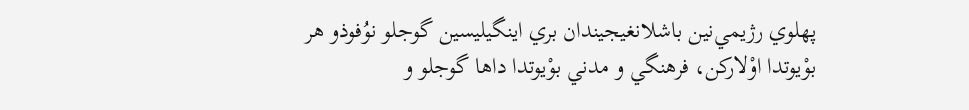پهلوي رژيمي‌نين باشلانغيجيندان بري اينگيليسين گوجلو نوُفوذو هر بوْيوتدا اوْلاركن، فرهنگي و مدني بوْيوتدا داها گوجلو و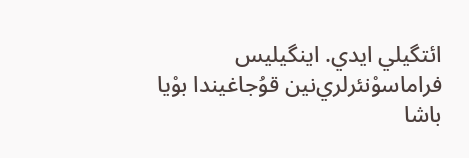ائتگيلي ‌ايدي. اينگيليس فراماسوْنئرلري‌نين قوُجاغيندا بوْيا باشا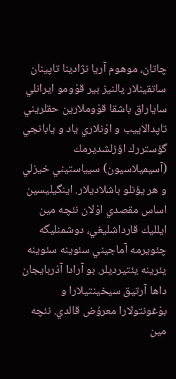چاتان، موهوم آريا نژادينا تاپينان ساتقينلار يالنيز بير قوْومو ايرانلي ساياراق باشقا قوْوملارين حقلريني تاپدالاييب و اوْنلاري ياد و‌ يابانجي گؤستررك اؤزلشديرمك (آسيميلاسيون) سيياستيني خيزلي و هر يؤنلو باشلاديلار. اينگيليسين اساس مقصدي اوْلان نئچه مين ايلليك قارداشليغي، دوشمنليگه چئويرمه آماجيني سئوينه سئوينه يئرينه يئتيرديلر. بو آرادا آذربايجان داها آرتيق سيخينتيلارا و بوْغونتولارا معروُض قالدي. نئچه مين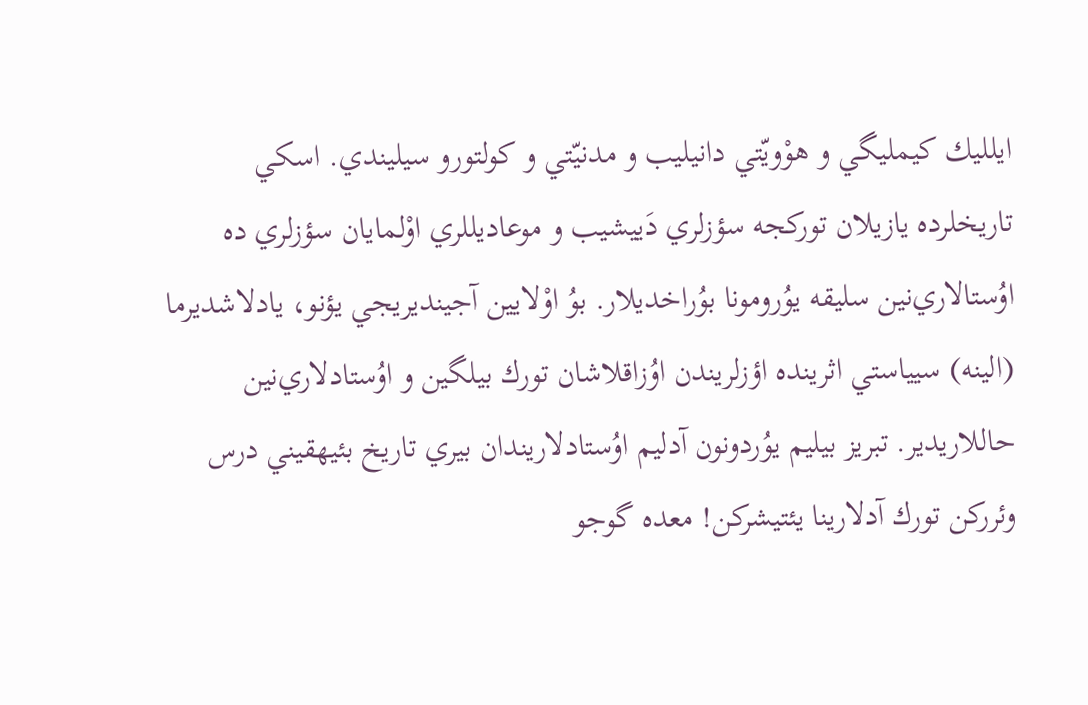ايلليك ‌كيمليگي و هوْويّتي دانيليب و مدنيّتي و كولتورو سيليندي. اسكي تاريخلرده يازيلان توركجه سؤزلري دَييشيب و موعاديللري اوْلمايان سؤزلري ‌ده اوُستالاري‌نين سليقه يوُرومونا بوُراخديلار. بوُ اوْلايين آجينديريجي يؤنو، يادلاشديرما (الينه) سيياستي اثرينده اؤزلريندن اوُزاقلاشان تورك‌ بيلگين و اوُستادلاري‌نين حاللاريدير. تبريز بيليم يوُردونون آدليم اوُستادلاريندان بيري تاريخ بئيهقيني درس وئرركن تورك آدلارينا يئتيشركن! معده گوجو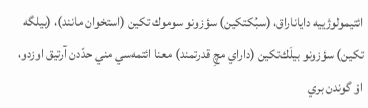ائتيمولوژييه داياناراق، (سبُكتكين) سؤزونو سوموك تكين (استخوان مانند)، (بيلگه تكين) سؤزونو بيلَك‌تكين (داراي مچِ قدرتمند) معنا ائتمه‌سي مني حدّدن آرتيق اوزدو، اوْ گوندن بري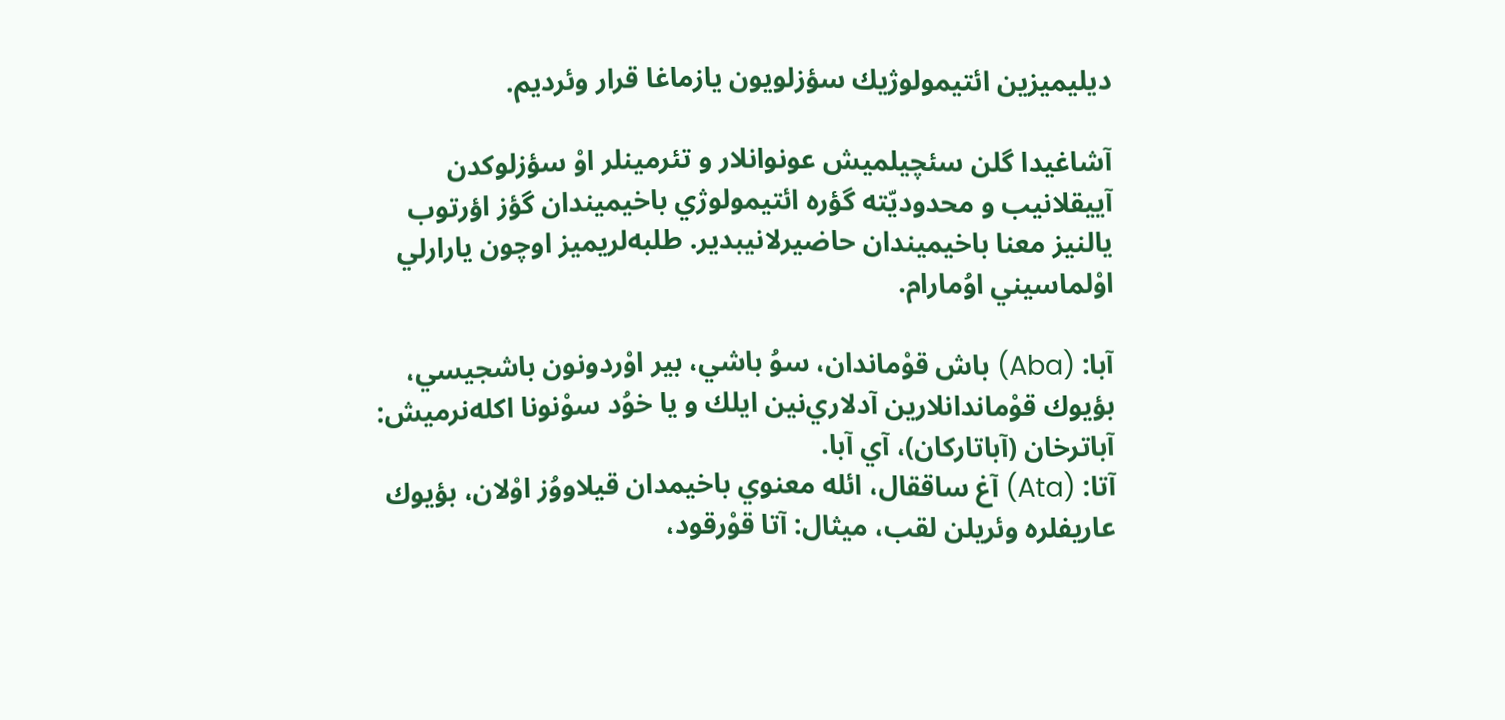ديليميزين ائتيمولوژيك سؤزلويون يازماغا قرار وئرديم.

آشاغيدا گلن سئچيلميش عونوانلار و تئرمينلر اوْ سؤزلوكدن آييقلانيب و محدوديّته گؤره ائتيمولوژي باخيميندان گؤز اؤرتوب يالنيز معنا باخيميندان حاضيرلانيبدير. طلبه‌لريميز اوچون يارارلي اوْلماسيني اوُمارام.

آبا: (Aba) باش قوْماندان، سوُ باشي، بير اوْردونون باشجيسي، بؤيوك قوْماندانلارين آدلاري‌نين ايلك و يا خوُد سوْنونا اكله‌نرميش: آباترخان (آباتاركان)، آي آبا.
آتا: (Ata) آغ ساققال، ائله معنوي باخيمدان قيلاووُز اوْلان، بؤيوك عاريفلره وئريلن لقب، ميثال: آتا قوْرقود،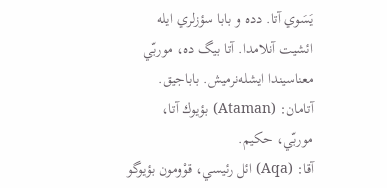يَسَوي آتا. دده و بابا سؤزلري ايله ائشيت آنلامدا. آتا بيگ ده، موربّي معناسيندا ايشله‌نرميش. باباجيق.
آتامان: (Ataman) بؤيوك آتا، موربّي، حكيم.
آقا: (Aqa) ائل رئيسي، قوْومون بؤيوگو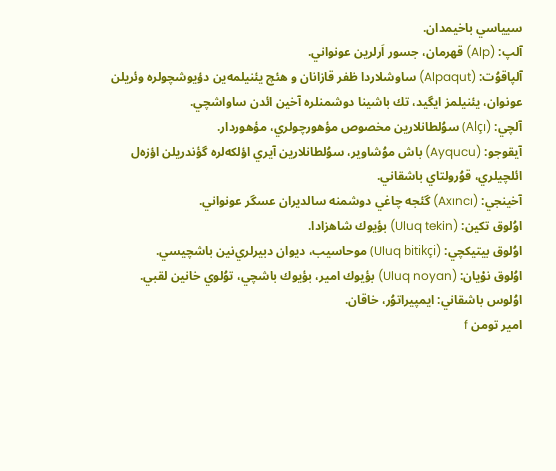سيياسي باخيمدان.
آلپ: (Alp) قهرمان، جسور اَرلرين عونواني.
آلپاقوُت: (Alpaqut) ساوشلاردا ظفر قازانان و هئچ يئنيلمه‌ين دؤيوشچولره وئريلن عونوان، يئنيلمز ايگيد، تك باشينا دوشمنلره آخين ائدن ساواشچي.
آلچي: (Alçı) سوُلطانلارين مخصوص مؤهورچولري، مؤهوردار.
آيقوجو: (Ayqucu) باش موُشاوير، سوُلطانلارين آيري اؤلكه‌لره گؤندريلن اؤزه‌ل ائلچيلري، قوُرولتاي باشقاني.
آخينجي: (Axıncı) گئجه چاغي دوشمنه سالديران عسگر عونواني.
اوُلوق تكين: (Uluq tekin) بؤيوك شاهزادا.
اوُلوق بيتيكچي: (Uluq bitikçi) موحاسيب، ديوان دبيرلري‌نين باشچيسي.
اوُلوق نوْيان: (Uluq noyan) بؤيوك امير، بؤيوك باشچي، توُلوي خانين لقبي.
اوُلوس باشقاني: ايمپيراتوُر، خاقان.
امير تومن f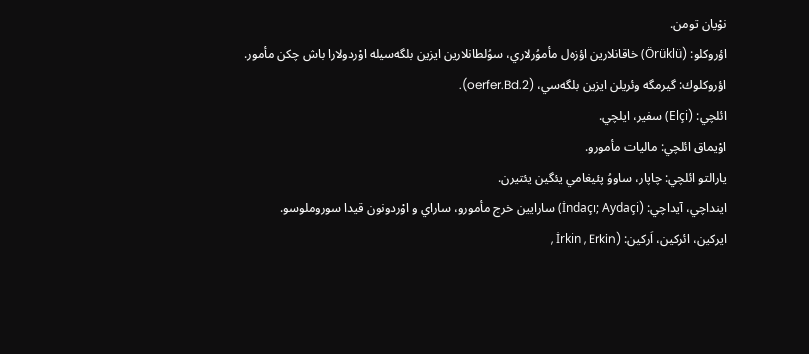نوْيان تومن.
اؤروكلو: (Örüklü) خاقانلارين اؤزه‌ل مأموُرلاري، سوُلطانلارين ايزين بلگه‌سيله اوْردولارا باش‌ چكن مأمور.
اؤروكلوك: گيرمگه وئريلن ايزين بلگه‌‌سي، (oerfer.Bd.2).
ائلچي: (Elçi) سفير، ايلچي.
اوْيماق ائلچي: ماليات مأمورو.
يارالتو ائلچي: چاپار، ساووُ پئيغامي يئگين يئتيرن.
اينداچي، آيداچي: (İndaçı; Aydaçi) سارايين خرج مأمورو، ساراي و اوْردونون قيدا سوروملوسو.
ايركين، ائركين، اَركين: (İrkin , Erkin ,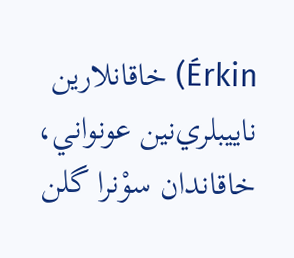Érkin) خاقانلارين ناييبلري‌نين عونواني، خاقاندان سوْنرا گلن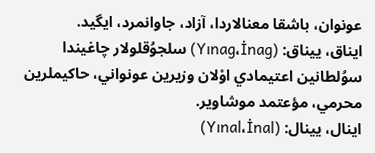عونوان، باشقا معنالاردا، آزاد، جاوانمرد، ايگيد.
ايناق، ييناق: (Yınag،İnag) سلجوُقلولار چاغيندا سوُلطانين اعتيمادي اوْلان وزيرين عونواني، حاكيملرين محرمي، مؤعتمد موشاوير.
اينال، يينال: (Yınal،İnal)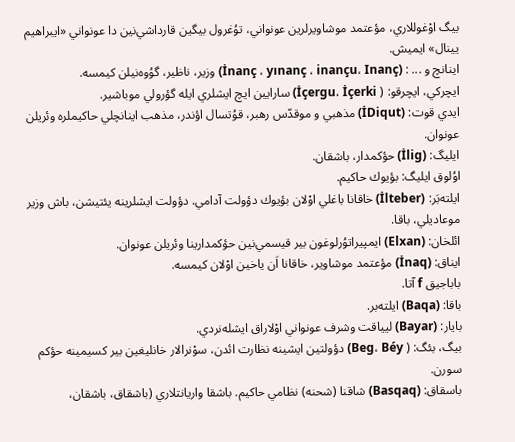بيگ اوْغوللاري، مؤعتمد موشاويرلرين عونواني، توُغرول بيگين قارداشي‌نين دا عونواني «ايبراهيم يينال» ايميش.
اينانچ و ... : (İnanç ، yınanç ، inançu، Inanç) وزير، ناظير، گوُوه‌نيلن كيمسه.
ايچركي، ايچرقو: ( İçergu، İçerki) سارايين‌ ايچ‌ ايشلري ‌ايله گؤرولي موباشير.
ايدي قوت: (İDiqut) مذهبي و موقدّس رهبر، قوُتسال اؤندر، مذهب اينانچلي حاكيملره وئريلن عونوان.
ايليگ: (İlig) حؤكمدار، باشقان.
اوُلوق ايليگ: بؤيوك حاكيم.
ايلته‌بَر: (İlteber) خاقانا باغلي اوْلان بؤيوك دؤولت آدامي. دؤولت ايشلرينه يئتيشن، باش وزير موعاديلي، باقا.
ائلخان: (Elxan) ايمپيراتوُرلوغون بير قيسمي‌نين حؤكمدارينا وئريلن عونوان.
ايناق: (İnaq) مؤعتمد موشاوير، خاقانا اَن ياخين اوْلان كيمسه.
باباجيق f آتا.
باقا: (Baqa) ايلته‌بر.
بايار: (Bayar) ليياقت وشرف عونواني اوْلاراق ايشله‌نردي.
بيگ، بئگ: ( Beg، Béy) دؤولتين ايشينه نظارت ائدن، سوْنرالار خانليغين بير كسيمينه حؤكم سورن.
باسقاق: (Basqaq) شاقنا (شحنه) نظامي حاكيم. باشقا واريانتلاري (باشقاق، باشقان،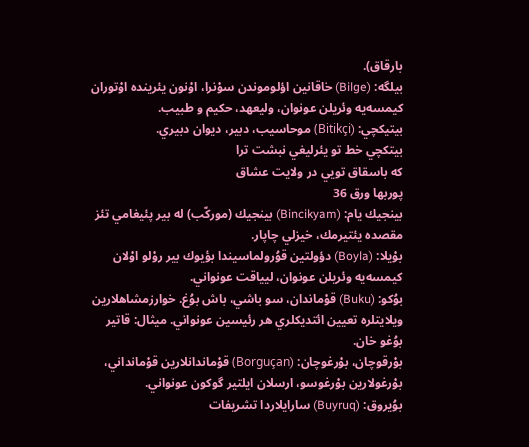بارقاق).
بيلگه: (Bilge) خاقانين اؤلوموندن سوْنرا، اوْنون يئرينده اوْتوران كيمسه‌يه وئريلن عونوان، وليعهد، حكيم و طبيب.
بيتيكچي: (Bitikçi) موحاسيب، دبير، ديوان دبيري.
بيتكچي خط ‌تو يئرليغي نبشت ترا
كه باسقاق تويي در ولايت عشاق
پوربها ورق 36
بينجيك يام: (Bincikyam) بينجيك (موركّب) له بير پئيغامي تئز مقصده يئتيرمك، خيزلي چاپار.
بوْيلا: (Boyla) دؤولتين قوُرولماسيندا بؤيوك بير روْلو اوْلان كيمسه‌يه وئريلن عونوان، ليياقت عونواني.
بوُكو: (Buku) قوْماندان، سو باشي، باش بوُغ. خوارزمشاهلارين ويلايتلره تعيين ائتديكلري هر رئيسين عونواني. ميثال: قاتير بوُغو خان.
بوْرقوچان، بوْرغوچان: (Borguçan) قوْماندانلارين قوْمانداني، بوْرغولارين بوْرغوسو، ارسلان ايلتير گوكون عونواني.
بوُيروق: (Buyruq) سارايلاردا تشريفات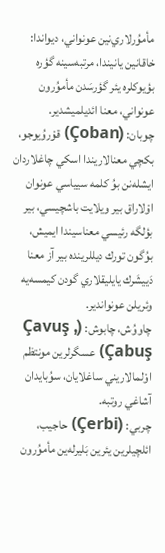مأموُرلاري‌نين عونواني، ديواندا: خاقانين يانيندا، مرتبه‌سينه گؤره بؤيوكلره يئر گؤرسَدن مأموُرون عونواني، معنا ائديلميشدير.
چوبان: (Çoban) قوْروُيوجو، بكچي معنالاريندا اسكي چاغلاردان ايشله‌نن بوُ كلمه سيياسي عونوان اوْلاراق بير ويلايت باشچيسي، بير بؤلگه رئيسي معناسيندا ايميش، بوُگون تورك ديللرينده بير آز معنا دَييشَرك يايليقلاري گودن كيمسه‌يه وئريلن عونواندير.
چاووُش، چابوش: (Çavuş , Çabuş) عسگرلرين مونتظم اوْلمالاريني ساغلايان، سوُبايدان آشاغي روتبه.
چربي: (Çerbi) حاجيب، ائلچيلرين يئرين بَليرله‌ين مأموُرون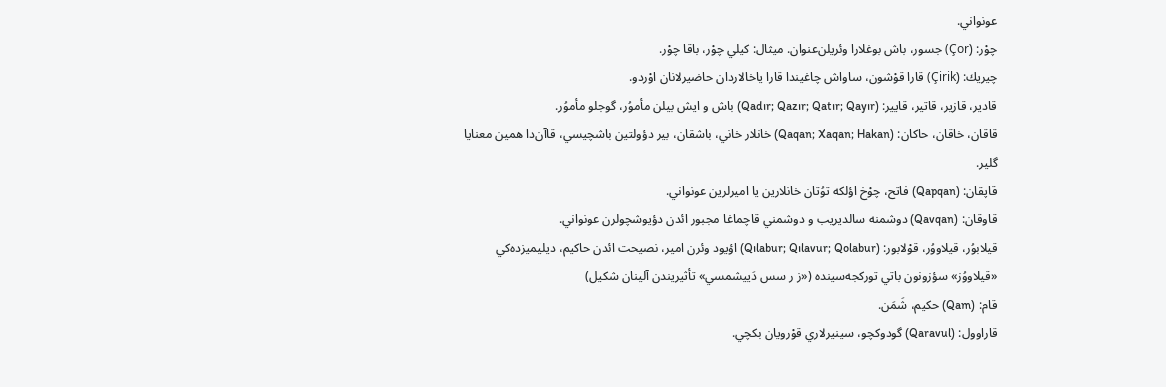عونواني.
چوْر: (Çor) جسور، باش بوغلارا وئريلن‌عنوان. ميثال: كيلي چوْر، باقا چوْر.
چيريك: (Çirik) قارا قوْشون، ساواش چاغيندا قارا ياخالاردان حاضيرلانان اوْردو.
قادير، قازير، قاتير، قايير: (Qadır; Qazır; Qatır; Qayır) باش و ايش بيلن مأموُر، گوجلو مأموُر.
قاقان، خاقان، حاكان: (Qaqan; Xaqan; Hakan) خانلار خاني، باشقان، بير دؤولتين باشچيسي، قاآن‌دا همين معنايا گلير.
قاپقان: (Qapqan) فاتح، چوْخ اؤلكه توُتان خانلارين يا اميرلرين عونواني.
قاوقان: (Qavqan) دوشمنه سالديريب و دوشمني قاچماغا مجبور ائدن دؤيوشچولرن عونواني.
قيلابوُر، قيلاووُر، قوْلابور: (Qılabur; Qılavur; Qolabur) اؤيود وئرن امير، نصيحت ائدن حاكيم، ديليميزده‌كي «قيلاووُز» سؤزونون باتي توركجه‌سينده («ز ر سس دَييشمسي» تأثيريندن آلينان شكيل)
قام: (Qam) حكيم، شَمَن.
قاراوول: (Qaravul) گودوكچو، سينيرلاري قوْرويان بكچي.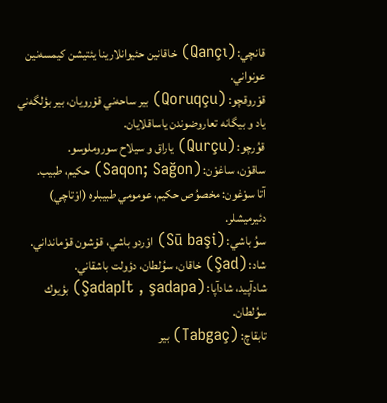قانچي: (Qançı) خاقانين حئيوانلارينا يئتيشن كيمسه‌نين عونواني.
قوْروقچو: (Qoruqçu) بير ساحه‌ني قوْرويان، بير بؤلگه‌ني ياد و بيگانه تعاروضوندن ياساقلايان.
قوُرچو: (Qurçu) ياراق و سيلاح سوروملوسو.
ساقوْن، ساغوْن: (Saqon; Sağon) حكيم، طبيب.
آتا سوْغون: مخصوُص حكيم، عومومي طبيبلره (اوْتاچي) دئيرميشلر.
سوُ باشي: (Sū başi) اوْردو باشي، قوْشون قوْمانداني.
شاد: (Şad) خاقان، سوُلطان، دؤولت باشقاني.
شادآپيد، شادآپا: (ŞadapIt , şadapa) بؤيوك سوُلطان.
تابقاچ: (Tabgaç) بير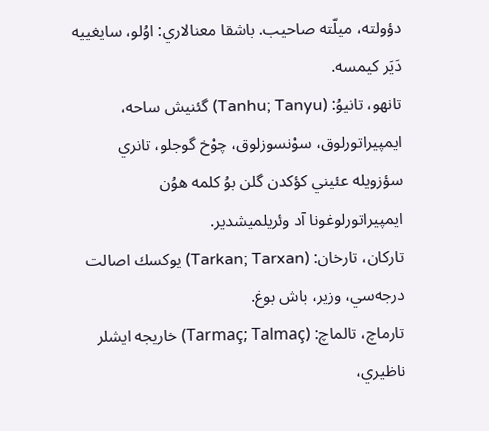دؤولته، ميلّته صاحيب. باشقا معنالاري: اوُلو، سايغييه دَيَر كيمسه.
تانهو، تانيوُ: (Tanhu; Tanyu) گئنيش ساحه، ايمپيراتورلوق، سوْنسوزلوق، چوْخ گوجلو، تانري سؤزويله عئيني كؤكدن گلن بوُ كلمه هوُن ايمپيراتورلوغونا آد وئريلميشدير.
تاركان، تارخان: (Tarkan; Tarxan) يوكسك اصالت درجه‌سي، وزير، باش بوغ.
تارماچ، تالماچ: (Tarmaç; Talmaç) خاريجه ايشلر ناظيري،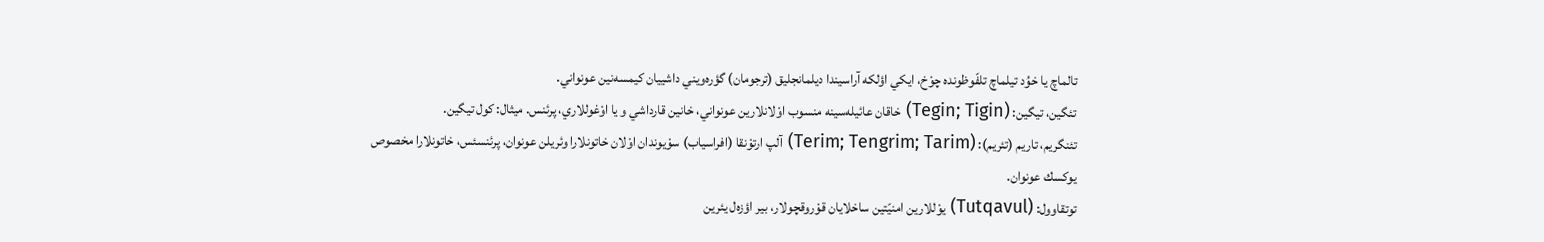تالماچ يا خوُد تيلماچ تلفّوظونده چوْخ، ايكي اؤلكه آراسيندا ديلمانجليق (ترجومان) گؤره‌ويني‌ داشييان كيمسه‌نين عونواني.
تئگين، تيگين: (Tegin; Tigin) خاقان عائيله‌سينه منسوب اوْلانلارين عونواني، خانين قارداشي و يا اوْغوللاري، پرئنس. ميثال: كول تيگين.
تئنگريم، تاريم (تئريم): (Terim; Tengrim; Tarim) آلپ ارتوْنقا (افراسياب) سوْيوندان اوْلان خاتونلارا وئريلن عونوان، پرئنسئس، خاتونلارا مخصوص يوكسك عونوان.
توتقاوول: (Tutqavul) يوْللارين امنيّتين ساخلايان قوْروقچولار، بير اؤزه‌ل يئرين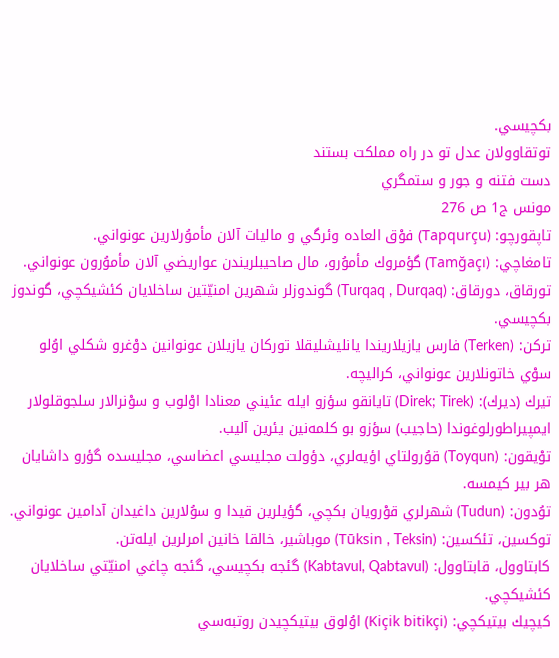بكچيسي.
توتقاوولان عدل تو در راه مملكت بستند
دست فتنه و جور و ستمگري
مونس ج1 ص 276
تاپقورچو: (Tapqurçu) فوْق العاده وئرگي و ماليات آلان مأموُرلارين عونواني.
تامغاچي: (Tamğaçı) گؤمروك مأموُرو، مال صاحيبلريندن عواريضي آلان مأموُرون عونواني.
تورقاق، دورقاق: (Turqaq , Durqaq) گوندوزلر شهرين امنيّتين ساخلايان كئشيكچي، گوندوز بكچيسي.
تركن: (Terken) فارس يازيلاريندا يانليشليقلا توركان يازيلان عونوانين دوْغرو شكلي اوُلو سوْي خاتونلارين عونواني، كراليچه.
تيرك (ديرك): (Direk; Tirek) تايانقو سؤزو ايله عئيني معنادا اوْلوب و سوْنرالار سلجوقلولار ايمپيراطورلوغوندا (حاجيب) سؤزو بو كلمه‌نين يئرين آليب.
توْيقون: (Toyqun) قوُرولتاي اؤيه‌لري، دؤولت مجليسي اعضاسي، مجليسده گؤرو داشايان هر بير كيمسه.
توُدون: (Tudun) شهرلري قوْرويان بكچي، گؤيلرين قيدا و سوُلارين داغيدان آدامين عونواني.
توكسين، تئكسين: (Tūksin , Teksin) موباشير، خالقا خانين ‌امرلرين ايله‌تن.
كابتاوول، قابتاوول: (Kabtavul, Qabtavul) گئجه بكچيسي، گئجه چاغي امنيّتي ساخلايان كئشيكچي.
كيچيك بيتيكچي: (Kiçik bitikçi) اوُلوق بيتيكچيدن روتبه‌سي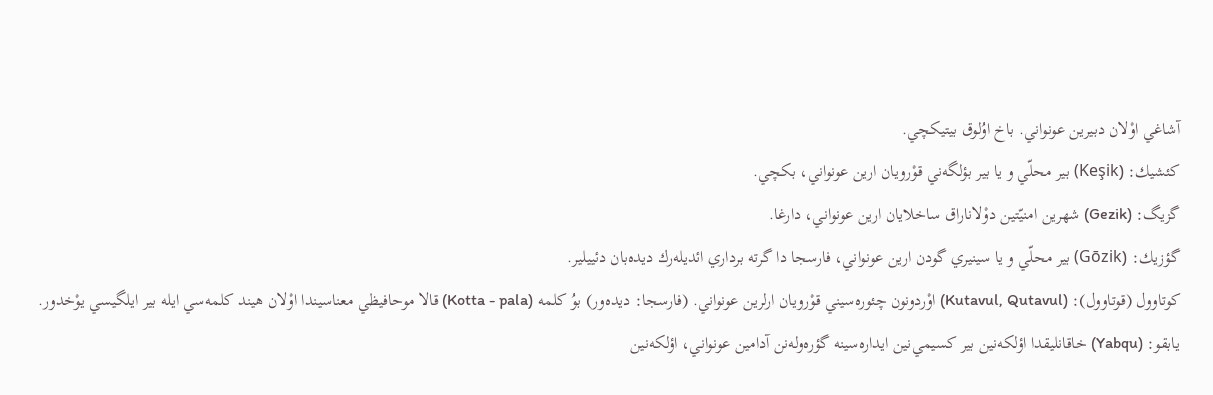آشاغي اوْلان دبيرين عونواني. باخ اوُلوق بيتيكچي.
كئشيك: (Keşik) بير محلّي و يا بير بؤلگه‌ني قوْرويان ارين عونواني، بكچي.
گزيگ: (Gezik) شهرين ‌امنيّتين دوْلاناراق ساخلايان ارين عونواني، دارغا.
گؤزيك: (Gōzik) بير محلّي و يا سينيري گودن ارين عونواني، فارسجا دا گرته برداري ائديله‌رك ديده‌بان دئييلير.
كوتاوول (قوتاوول): (Kutavul, Qutavul) اوْردونون چئوره‌سيني قوْرويان ارلرين عونواني. (فارسجا: ديده‌ور) بوُ كلمه (Kotta - pala) قالا موحافيظي ‌معناسيندا اوْلان هيند كلمه‌سي ‌ايله ‌بير ايلگيسي يوْخدور.
يابقو: (Yabqu) خاقانليقدا اؤلكه‌نين بير كسيمي‌نين ايداره‌سينه گؤره‌وله‌نن آدامين عونواني، اؤلكه‌نين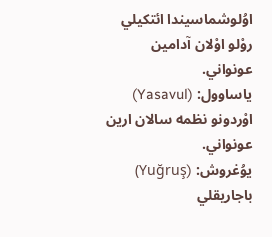اوُلوشماسيندا ائتكيلي روْلو اوْلان آدامين عونواني.
ياساوول: (Yasavul) اوْردونو نظمه سالان ارين عونواني.
يوُغروش: (Yuğruş) باجاريقلي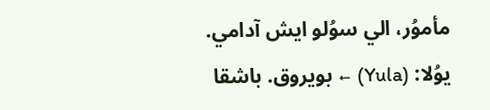مأموُر، الي سوُلو ايش آدامي.
يوُلا: (Yula) ← بويروق. باشقا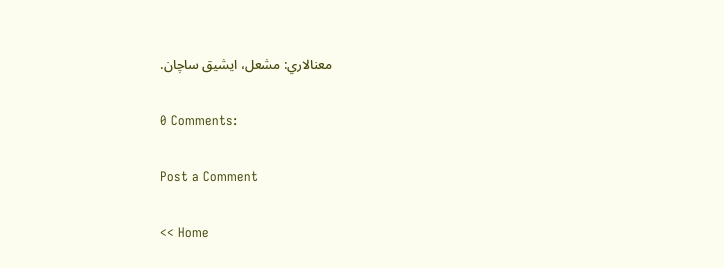معنالاري: مشعل، ايشيق ساچان.

0 Comments:

Post a Comment

<< Home